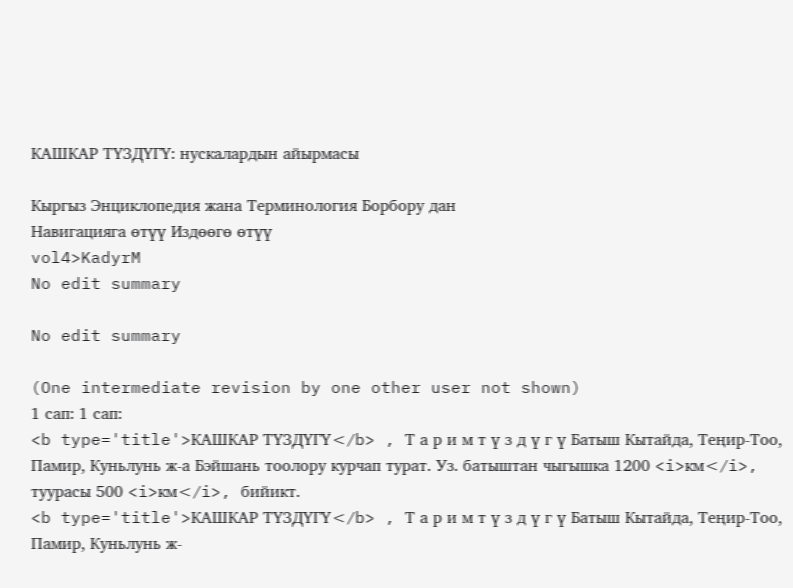КАШКАР ТҮЗДҮГҮ: нускалардын айырмасы

Кыргыз Энциклопедия жана Терминология Борбору дан
Навигацияга өтүү Издөөгө өтүү
vol4>KadyrM
No edit summary

No edit summary

(One intermediate revision by one other user not shown)
1 сап: 1 сап:
<b type='title'>КАШКАР ТҮЗДҮГҮ</b> , Т а р и м т ү з д ү г ү Батыш Кытайда, Теңир-Тоо, Памир, Куньлунь ж-а Бэйшань тоолору курчап турат. Уз. батыштан чыгышка 1200 <i>км</i>, туурасы 500 <i>км</i>, бийикт.
<b type='title'>КАШКАР ТҮЗДҮГҮ</b> , Т а р и м т ү з д ү г ү Батыш Кытайда, Теңир-Тоо, Памир, Куньлунь ж-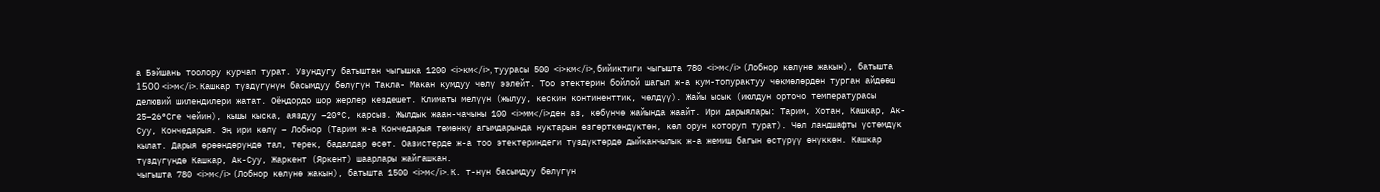а Бэйшань тоолору курчап турат. Узундугу батыштан чыгышка 1200 <i>км</i>, туурасы 500 <i>км</i>, бийиктиги чыгышта 780 <i>м</i> (Лобнор көлүнө жакын), батышта 1500 <i>м</i>. Кашкар түздүгүнүн басымдуу бөлүгүн Такла- Макан кумдуу чөлү ээлейт. Тоо этектерин бойлой шагыл ж-а кум-топурактуу чөкмөлөрдөн турган айдөөш делювий шилендилери жатат. Оёңдордо шор жерлер кездешет. Климаты мелүүн (жылуу, кескин континенттик, чөлдүү). Жайы ысык (июлдун орточо температурасы 25–26°Сге чейин), кышы кыска, аяздуу –20°С, карсыз. Жылдык жаан-чачыны 100 <i>мм</i>ден аз, көбүнчө жайында жаайт. Ири дарыялары: Тарим, Хотан, Кашкар, Ак-Суу, Кончедарыя. Эң ири көлү – Лобнор (Тарим ж-а Кончедарыя төмөнкү агымдарында нуктарын өзгөрткөндүктөн, көл орун которуп турат). Чөл ландшафты үстөмдүк кылат. Дарыя өрөөндөрүндө тал, терек, бадалдар өсөт. Оазистерде ж-а тоо этектериндеги түздүктөрдө дыйканчылык ж-а жемиш багын өстүрүү өнүккөн. Кашкар түздүгүндө Кашкар, Ак-Суу, Жаркент (Яркент) шаарлары жайгашкан.
чыгышта 780 <i>м</i> (Лобнор көлүнө жакын), батышта 1500 <i>м</i>. К. т-нүн басымдуу бөлүгүн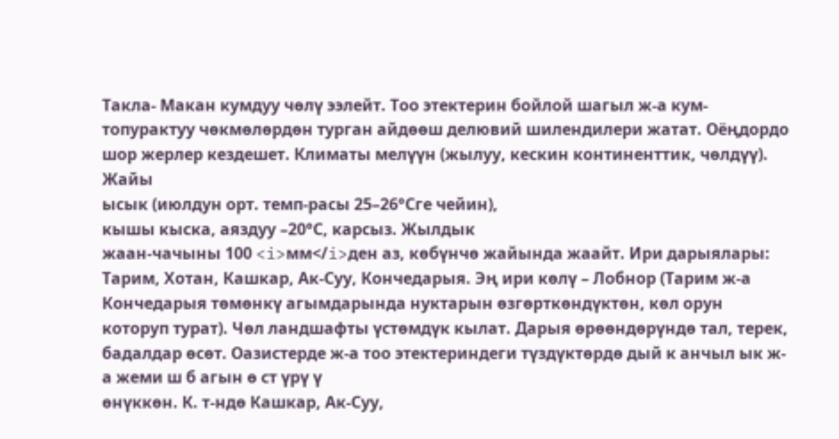Такла- Макан кумдуу чөлү ээлейт. Тоо этектерин бойлой шагыл ж-а кум-топурактуу чөкмөлөрдөн турган айдөөш делювий шилендилери жатат. Оёңдордо шор жерлер кездешет. Климаты мелүүн (жылуу, кескин континенттик, чөлдүү). Жайы
ысык (июлдун орт. темп-расы 25–26°Сге чейин),
кышы кыска, аяздуу –20°С, карсыз. Жылдык
жаан-чачыны 100 <i>мм</i>ден аз, көбүнчө жайында жаайт. Ири дарыялары: Тарим, Хотан, Кашкар, Ак-Суу, Кончедарыя. Эң ири көлү – Лобнор (Тарим ж-а Кончедарыя төмөнкү агымдарында нуктарын өзгөрткөндүктөн, көл орун которуп турат). Чөл ландшафты үстөмдүк кылат. Дарыя өрөөндөрүндө тал, терек, бадалдар өсөт. Оазистерде ж-а тоо этектериндеги түздүктөрдө дый к анчыл ык ж-а жеми ш б агын ө ст үрү ү
өнүккөн. К. т-ндө Кашкар, Ак-Суу,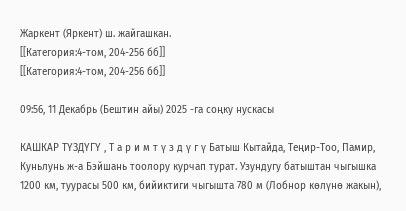Жаркент (Яркент) ш. жайгашкан.
[[Категория:4-том, 204-256 бб]]
[[Категория:4-том, 204-256 бб]]

09:56, 11 Декабрь (Бештин айы) 2025 -га соңку нускасы

КАШКАР ТҮЗДҮГҮ , Т а р и м т ү з д ү г ү Батыш Кытайда, Теңир-Тоо, Памир, Куньлунь ж-а Бэйшань тоолору курчап турат. Узундугу батыштан чыгышка 1200 км, туурасы 500 км, бийиктиги чыгышта 780 м (Лобнор көлүнө жакын),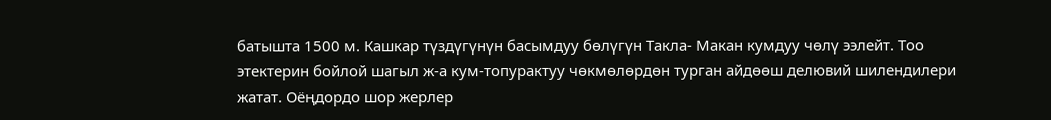батышта 1500 м. Кашкар түздүгүнүн басымдуу бөлүгүн Такла- Макан кумдуу чөлү ээлейт. Тоо этектерин бойлой шагыл ж-а кум-топурактуу чөкмөлөрдөн турган айдөөш делювий шилендилери жатат. Оёңдордо шор жерлер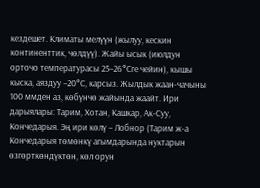кездешет. Климаты мелүүн (жылуу, кескин континенттик, чөлдүү). Жайы ысык (июлдун орточо температурасы 25–26°Сге чейин), кышы кыска, аяздуу –20°С, карсыз. Жылдык жаан-чачыны 100 ммден аз, көбүнчө жайында жаайт. Ири дарыялары: Тарим, Хотан, Кашкар, Ак-Суу, Кончедарыя. Эң ири көлү – Лобнор (Тарим ж-а Кончедарыя төмөнкү агымдарында нуктарын өзгөрткөндүктөн, көл орун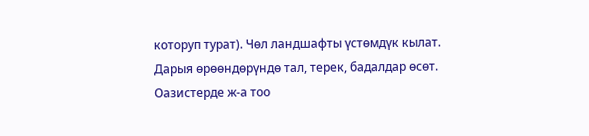которуп турат). Чөл ландшафты үстөмдүк кылат. Дарыя өрөөндөрүндө тал, терек, бадалдар өсөт. Оазистерде ж-а тоо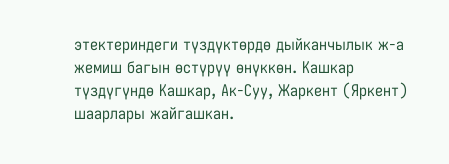этектериндеги түздүктөрдө дыйканчылык ж-а жемиш багын өстүрүү өнүккөн. Кашкар түздүгүндө Кашкар, Ак-Суу, Жаркент (Яркент) шаарлары жайгашкан.